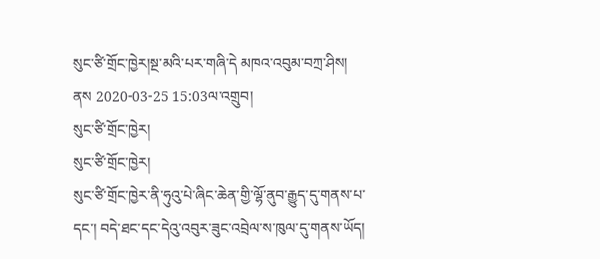སུང་ཙི་གྲོང་ཁྱེར།སྔ་མའི་པར་གཞི་དེ མཁའ་འབུམ་བཀྲ་ཤིས།  ནས 2020-03-25 15:03ལ་འགྲུབ།
སུང་ཙི་གྲོང་ཁྱེར།
སུང་ཙི་གྲོང་ཁྱེར།
སུང་ཙི་གྲོང་ཁྱེར་ནི་ཧུའུ་པེ་ཞིང་ཆེན་གྱི་ལྷོ་ནུབ་རྒྱུད་དུ་གནས་པ་དང་། བདེ་ཐང་དང་དེའུ་འབུར་ཟུང་འབྲེལ་ས་ཁུལ་དུ་གནས་ཡོད།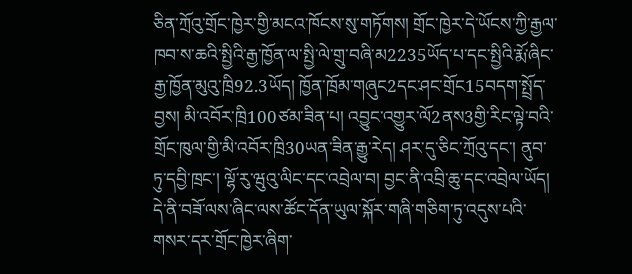ཅིན་ཀྲོའུ་གྲོང་ཁྱེར་གྱི་མངའ་ཁོངས་སུ་གཏོགས། གྲོང་ཁྱེར་དེ་ཡོངས་ཀྱི་རྒྱལ་ཁབ་ས་ཆའི་སྤྱིའི་རྒྱ་ཁྱོན་ལ་སྤྱི་ལེ་གྲུ་བཞི་མ2235ཡོད་པ་དང་སྤྱིའི་རྨོ་ཞིང་རྒྱ་ཁྱོན་མུའུ་ཁྲི92.3ཡོད། ཁྱོན་ཁྲོམ་གཞུང2དང་ཤང་གྲོང15བདག་སྤྲོད་བྱས། མི་འབོར་ཁྲི100ཙམ་ཟིན་པ། འབྱུང་འགྱུར་ལོ2ནས3གྱི་རིང་ལྟེ་བའི་གྲོང་ཁུལ་གྱི་མི་འབོར་ཁྲི30ཡན་ཟིན་རྒྱུ་རེད། ཤར་དུ་ཅིང་ཀྲོའུ་དང་། ནུབ་ཏུ་དབྱི་ཁྲང་། ལྷོ་རུ་ཝུའུ་ལིང་དང་འབྲེལ་བ། བྱང་ནི་འབྲི་ཆུ་དང་འབྲེལ་ཡོད། དེ་ནི་བཟོ་ལས་ཞིང་ལས་ཚོང་དོན་ཡུལ་སྐོར་གཞི་གཅིག་ཏུ་འདུས་པའི་གསར་དར་གྲོང་ཁྱེར་ཞིག་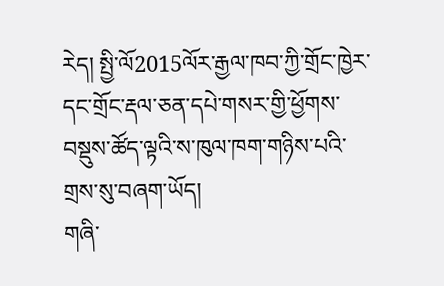རེད། སྤྱི་ལོ2015ལོར་རྒྱལ་ཁབ་ཀྱི་གྲོང་ཁྱེར་དང་གྲོང་རྡལ་ཅན་དཔེ་གསར་གྱི་ཕྱོགས་བསྡུས་ཚོད་ལྟའི་ས་ཁུལ་ཁག་གཉིས་པའི་གྲས་སུ་བཞག་ཡོད།
གཞི་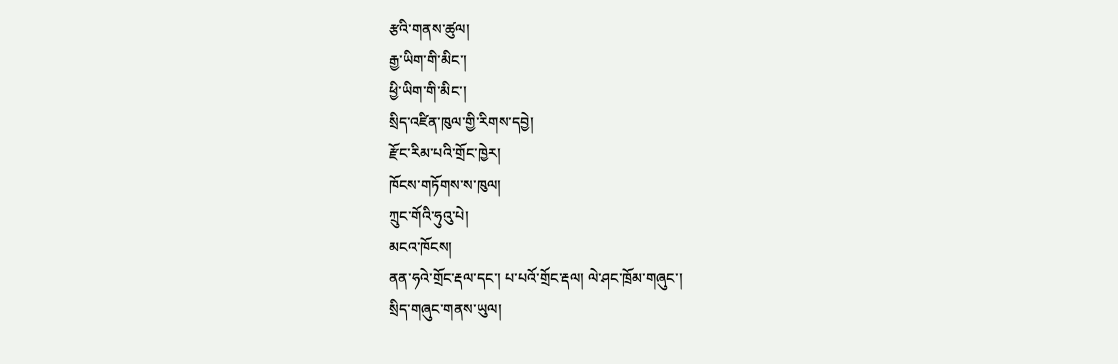རྩའི་གནས་ཚུལ།
རྒྱ་ཡིག་གི་མིང་།
ཕྱི་ཡིག་གི་མིང་།
སྲིད་འཛིན་ཁུལ་གྱི་རིགས་དབྱེ།
རྫོང་རིམ་པའི་གྲོང་ཁྱེར།
ཁོངས་གཏོགས་ས་ཁུལ།
ཀྲུང་གོའི་ཧུའུ་པེ།
མངའ་ཁོངས།
ནན་ཧའེ་གྲོང་རྡལ་དང་། པ་པའོ་གྲོང་རྡལ། ལེ་ཤང་ཁྲོམ་གཞུང་།
སྲིད་གཞུང་གནས་ཡུལ།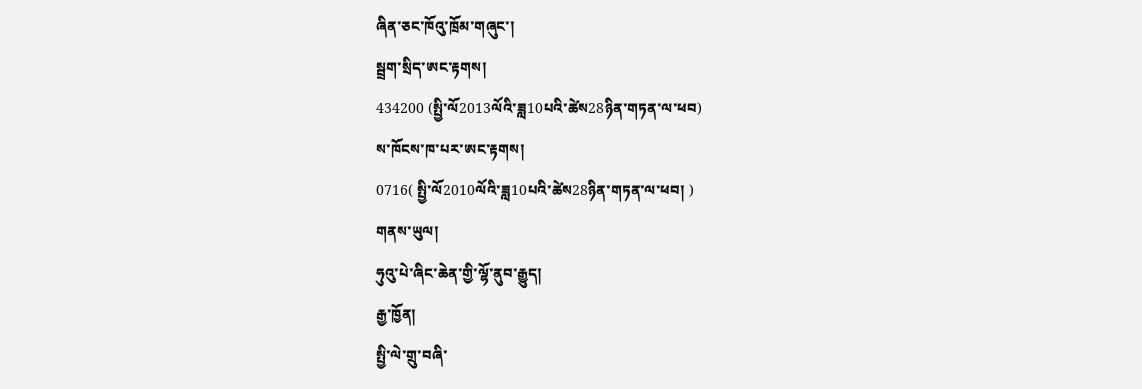ཞིན་ཅང་ཁོའུ་ཁྲོམ་གཞུང་།
སྦྲག་སྲིད་ཨང་རྟགས།
434200 (སྤྱི་ལོ2013ལོའི་ཟླ10པའི་ཚེས28ཉིན་གཏན་ལ་ཕབ)
ས་ཁོངས་ཁ་པར་ཨང་རྟགས།
0716( སྤྱི་ལོ2010ལོའི་ཟླ10པའི་ཚེས28ཉིན་གཏན་ལ་ཕབ། )
གནས་ཡུལ།
ཧུའུ་པེ་ཞིང་ཆེན་གྱི་ལྷོ་ནུབ་རྒྱུད།
རྒྱ་ཁྱོན།
སྤྱི་ལེ་གྲུ་བཞི་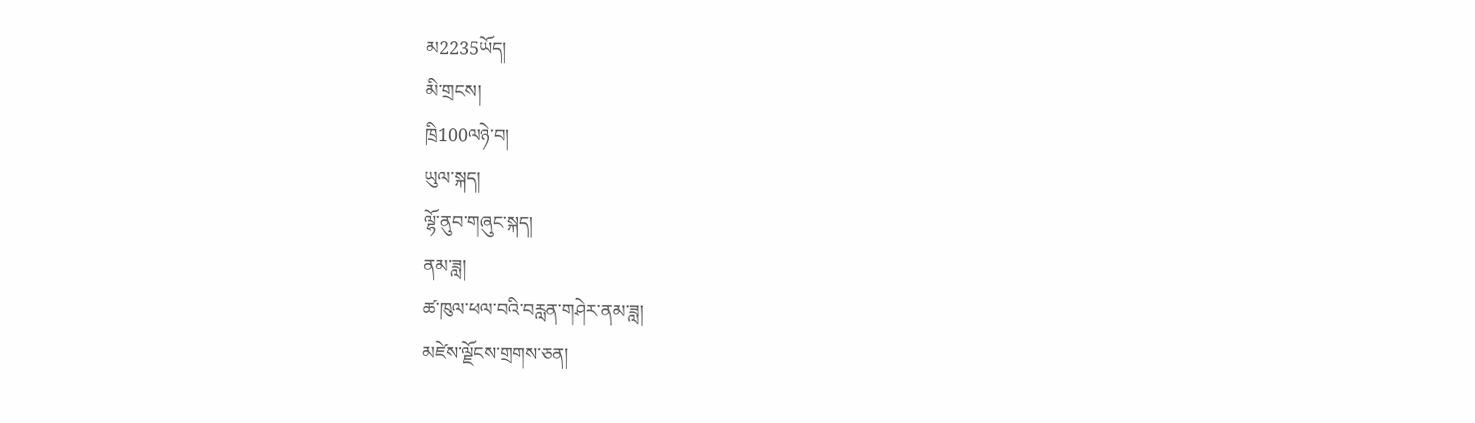མ2235ཡོད།
མི་གྲངས།
ཁྲི100ལཉེ་བ།
ཡུལ་སྐད།
ལྷོ་ནུབ་གཞུང་སྐད།
ནམ་ཟླ།
ཚ་ཁུལ་ཕལ་བའི་བརླན་གཤེར་ནམ་ཟླ།
མཛེས་ལྗོངས་གྲགས་ཅན།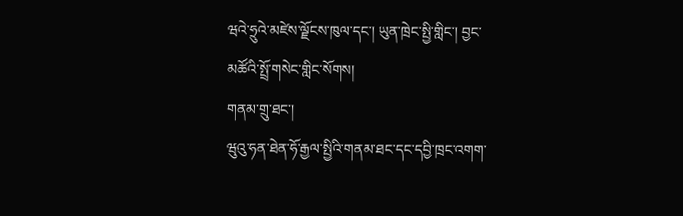ཝའེ་ཧྲུའེ་མཛེས་ལྗོངས་ཁུལ་དང་། ཡུན་ཁྲེང་སྤྱི་གླིང་། བྱང་མཚོའི་སྤྲོ་གསེང་གླིང་སོགས།
གནམ་གྲུ་ཐང་།
ཝུའུ་ཧན་ཐེན་ཧོ་རྒྱལ་སྤྱིའི་གནམ་ཐང་དང་དབྱི་ཁྲང་འགག་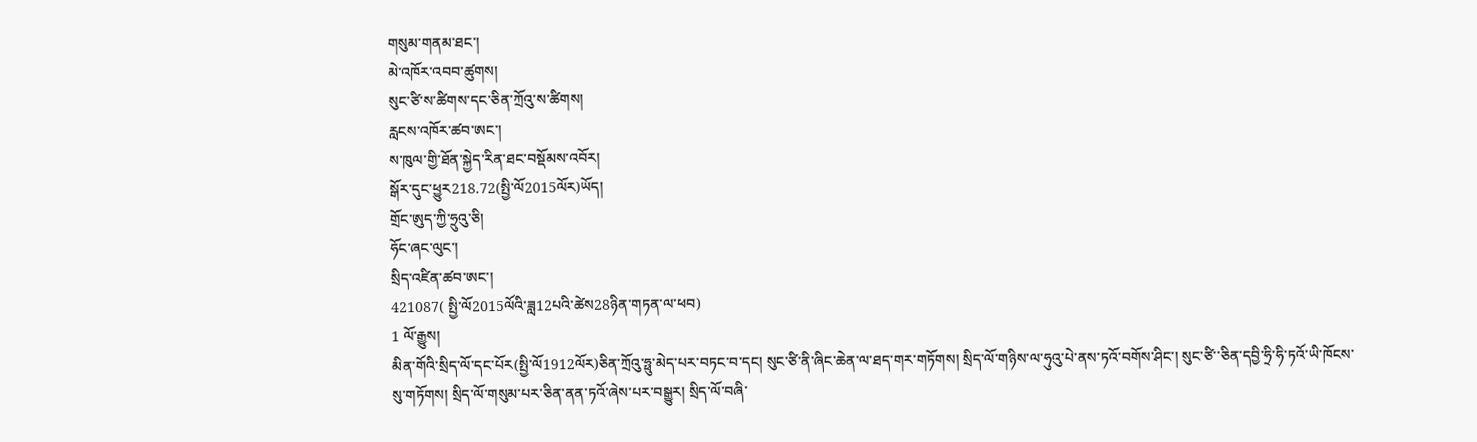གསུམ་གནམ་ཐང་།
མེ་འཁོར་འབབ་ཚུགས།
སུང་ཙི་ས་ཚིགས་དང་ཅིན་ཀྲོའུ་ས་ཚིགས།
རླངས་འཁོར་ཚབ་ཨང་།
ས་ཁུལ་གྱི་ཐོན་སྐྱེད་རིན་ཐང་བསྡོམས་འབོར།
སྒོར་དུང་ཕྱུར218.72(སྤྱི་ལོ2015ལོར)ཡོད།
གྲོང་ཨུད་ཀྱི་ཧྲུའུ་ཅི།
ཧོང་ཞང་ལུང་།
སྲིད་འཛིན་ཚབ་ཨང་།
421087( སྤྱི་ལོ2015ལོའི་ཟླ12པའི་ཚེས28ཉིན་གཏན་ལ་ཕབ)
1 ལོ་རྒྱུས།
མིན་གོའི་སྲིད་ལོ་དང་པོར(སྤྱི་ལོ1912ལོར)ཅིན་ཀྲོའུ་ཧྥུ་མེད་པར་བཏང་བ་དང། སུང་ཙི་ནི་ཞིང་ཆེན་ལ་ཐད་གར་གཏོགས། སྲིད་ལོ་གཉིས་ལ་ཧུའུ་པེ་ནས་ཏའོ་བགོས་ཤིང་། སུང་ཙི་་ཅིན་དབྱི་ཧྲི་ཧི་ཏའོ་ཡི་ཁོངས་སུ་གཏོགས། སྲིད་ལོ་གསུམ་པར་ཅིན་ནན་ཏའོ་ཞེས་པར་བསྒྱུར། སྲིད་ལོ་བཞི་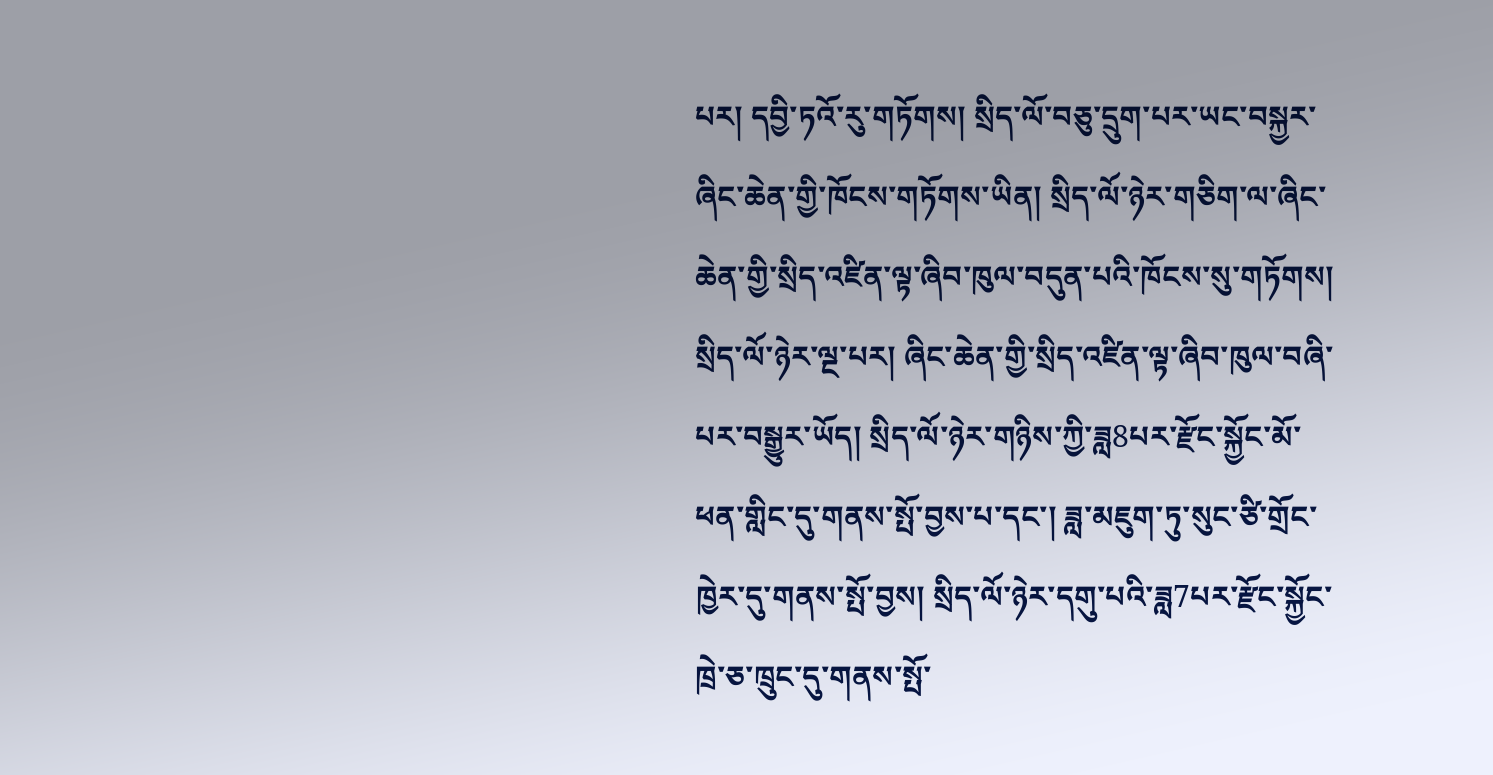པར། དབྱི་ཏའོ་རུ་གཏོགས། སྲིད་ལོ་བཅུ་དྲུག་པར་ཡང་བསྐྱར་ཞིང་ཆེན་གྱི་ཁོངས་གཏོགས་ཡིན། སྲིད་ལོ་ཉེར་གཅིག་ལ་ཞིང་ཆེན་གྱི་སྲིད་འཛིན་ལྟ་ཞིབ་ཁུལ་བདུན་པའི་ཁོངས་སུ་གཏོགས། སྲིད་ལོ་ཉེར་ལྔ་པར། ཞིང་ཆེན་གྱི་སྲིད་འཛིན་ལྟ་ཞིབ་ཁུལ་བཞི་པར་བསྒྱུར་ཡོད། སྲིད་ལོ་ཉེར་གཉིས་ཀྱི་ཟླ8པར་རྫོང་སྐྱོང་མོ་ཕན་གླིང་དུ་གནས་སྤོ་བྱས་པ་དང་། ཟླ་མཇུག་ཏུ་སུང་ཙི་གྲོང་ཁྱེར་དུ་གནས་སྤོ་བྱས། སྲིད་ལོ་ཉེར་དགུ་པའི་ཟླ7པར་རྫོང་སྐྱོང་ཁྲེ་ཅ་ཁྲུང་དུ་གནས་སྤོ་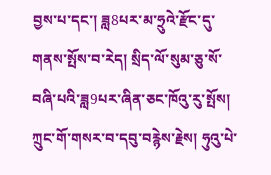བྱས་པ་དང་། ཟླ8པར་མ་ཧྲུའེ་རྫོང་དུ་གནས་སྤོས་བ་རེད། སྲིད་ལོ་སུམ་ཅུ་སོ་བཞི་པའི་ཟླ9པར་ཞིན་ཅང་ཁོའུ་རུ་སྤོས།
ཀྲུང་གོ་གསར་བ་དབུ་བརྙེས་རྗེས། ཧུའུ་པེ་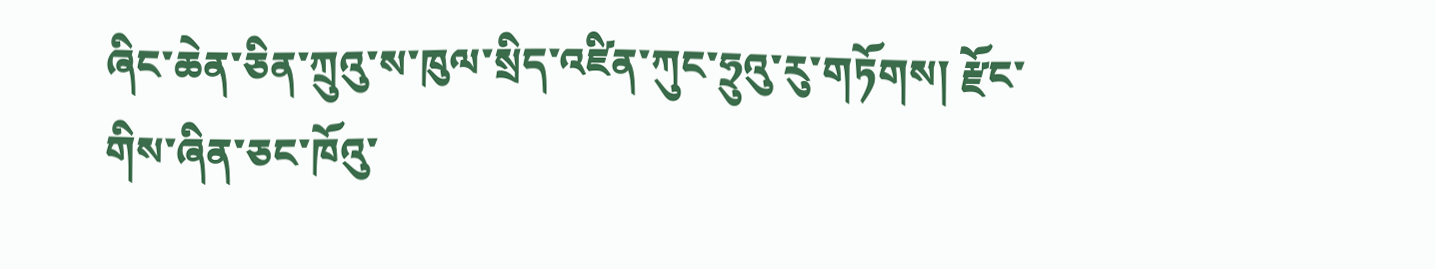ཞིང་ཆེན་ཅིན་ཀྲུའུ་ས་ཁུལ་སྲིད་འཛིན་ཀུང་ཧྲུའུ་རུ་གཏོགས། རྫོང་གིས་ཞིན་ཅང་ཁོའུ་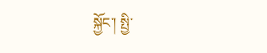སྐྱོང་། སྤྱི་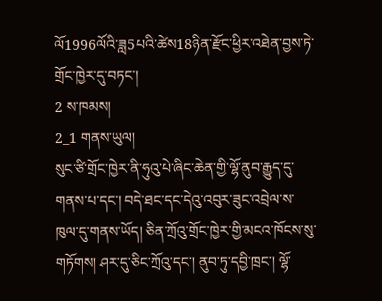ལོ1996ལོའི་ཟླ5པའི་ཚེས18ཉིན་རྫོང་ཕྱིར་འཐེན་བྱས་ཏེ་གྲོང་ཁྱེར་དུ་བཏང་།
2 ས་ཁམས།
2_1 གནས་ཡུལ།
སུང་ཙི་གྲོང་ཁྱེར་ནི་ཧུའུ་པེ་ཞིང་ཆེན་གྱི་ལྷོ་ནུབ་རྒྱུད་དུ་གནས་པ་དང་། བདེ་ཐང་དང་དེའུ་འབུར་ཟུང་འབྲེལ་ས་ཁུལ་དུ་གནས་ཡོད། ཅིན་ཀྲོའུ་གྲོང་ཁྱེར་གྱི་མངའ་ཁོངས་སུ་གཏོགས། ཤར་དུ་ཅིང་ཀྲོའུ་དང་། ནུབ་ཏུ་དབྱི་ཁྲང་། ལྷོ་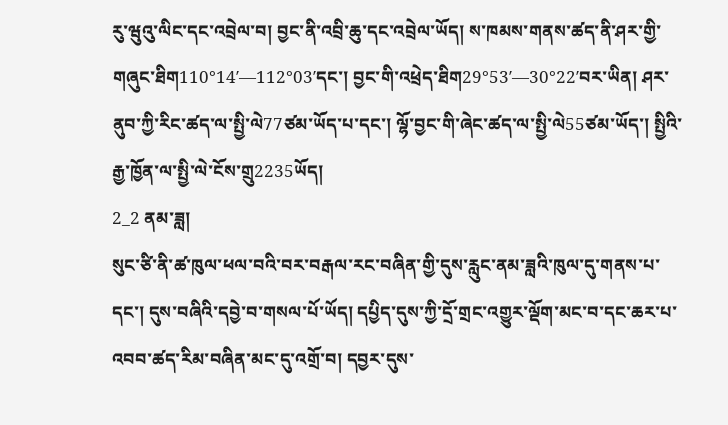རུ་ཝུའུ་ལིང་དང་འབྲེལ་བ། བྱང་ནི་འབྲི་ཆུ་དང་འབྲེལ་ཡོད། ས་ཁམས་གནས་ཚད་ནི་ཤར་གྱི་གཞུང་ཐིག110°14′—112°03′དང་། བྱང་གི་འཕྲེད་ཐིག29°53′—30°22′བར་ཡིན། ཤར་ནུབ་ཀྱི་རིང་ཚད་ལ་སྤྱི་ལེ77ཙམ་ཡོད་པ་དང་། ལྷོ་བྱང་གི་ཞེང་ཚད་ལ་སྤྱི་ལེ55ཙམ་ཡོད་། སྤྱིའི་རྒྱ་ཁྱོན་ལ་སྤྱི་ལེ་ངོས་གྲུ2235ཡོད།
2_2 ནམ་ཟླ།
སུང་ཙི་ནི་ཚ་ཁུལ་ཕལ་བའི་བར་བརྒལ་རང་བཞིན་གྱི་དུས་རླུང་ནམ་ཟླའི་ཁུལ་དུ་གནས་པ་དང་། དུས་བཞིའི་དབྱེ་བ་གསལ་པོ་ཡོད། དཔྱིད་དུས་ཀྱི་དྲོ་གྲང་འགྱུར་ལྡོག་མང་བ་དང་ཆར་པ་འབབ་ཚད་རིམ་བཞིན་མང་དུ་འགྲོ་བ། དབྱར་དུས་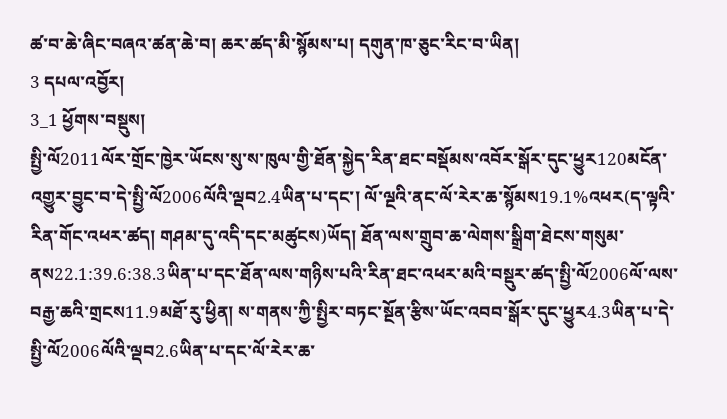ཚ་བ་ཆེ་ཞིང་བཞའ་ཚན་ཆེ་བ། ཆར་ཚད་མི་སྙོམས་པ། དགུན་ཁ་ཅུང་རིང་བ་ཡིན།
3 དཔལ་འབྱོར།
3_1 ཕྱོགས་བསྡུས།
སྤྱི་ལོ2011ལོར་གྲོང་ཁྱེར་ཡོངས་སུ་ས་ཁུལ་གྱི་ཐོན་སྐྱེད་རིན་ཐང་བསྡོམས་འབོར་སྒོར་དུང་ཕྱུར120མངོན་འགྱུར་བྱུང་བ་དེ་སྤྱི་ལོ2006ལོའི་ལྡབ2.4ཡིན་པ་དང་། ལོ་ལྔའི་ནང་ལོ་རེར་ཆ་སྙོམས19.1%འཕར(ད་ལྟའི་རིན་གོང་འཕར་ཚད། གཤམ་དུ་འདི་དང་མཚུངས)ཡོད། ཐོན་ལས་གྲུབ་ཆ་ལེགས་སྒྲིག་ཐེངས་གསུམ་ནས22.1:39.6:38.3ཡིན་པ་དང་ཐོན་ལས་གཉིས་པའི་རིན་ཐང་འཕར་མའི་བསྡུར་ཚད་སྤྱི་ལོ2006ལོ་ལས་བརྒྱ་ཆའི་གྲངས11.9མཐོ་རུ་ཕྱིན། ས་གནས་ཀྱི་སྤྱིར་བཏང་སྔོན་རྩིས་ཡོང་འབབ་སྒོར་དུང་ཕྱུར4.3ཡིན་པ་དེ་སྤྱི་ལོ2006ལོའི་ལྡབ2.6ཡིན་པ་དང་ལོ་རེར་ཆ་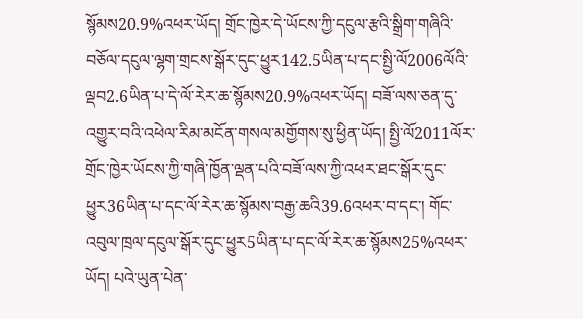སྙོམས20.9%འཕར་ཡོད། གྲོང་ཁྱེར་དེ་ཡོངས་ཀྱི་དངུལ་རྩའི་སྒྲིག་གཞིའི་བཅོལ་དངུལ་ལྷག་གྲངས་སྒོར་དུང་ཕྱུར142.5ཡིན་པ་དང་སྤྱི་ལོ2006ལོའི་ལྡབ2.6ཡིན་པ་དེ་ལོ་རེར་ཆ་སྙོམས20.9%འཕར་ཡོད། བཟོ་ལས་ཅན་དུ་འགྱུར་བའི་འཕེལ་རིམ་མངོན་གསལ་མགྱོགས་སུ་ཕྱིན་ཡོད། སྤྱི་ལོ2011ལོར་གྲོང་ཁྱེར་ཡོངས་ཀྱི་གཞི་ཁྱོན་ལྡན་པའི་བཟོ་ལས་ཀྱི་འཕར་ཐང་སྒོར་དུང་ཕྱུར36ཡིན་པ་དང་ལོ་རེར་ཆ་སྙོམས་བརྒྱ་ཆའི39.6འཕར་བ་དང་། གོང་འབུལ་ཁྲལ་དངུལ་སྒོར་དུང་ཕྱུར5ཡིན་པ་དང་ལོ་རེར་ཆ་སྙོམས25%འཕར་ཡོད། པའེ་ཡུན་པེན་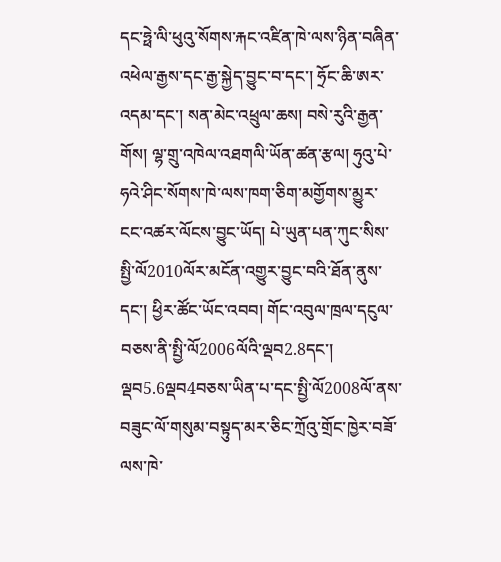དང་ཧྥེ་ལི་ཕུའུ་སོགས་རྐང་འཛིན་ཁེ་ལས་ཉིན་བཞིན་འཕེལ་རྒྱས་དང་རྒྱ་སྐྱེད་བྱུང་བ་དང་། ཧྲོང་ཆི་ཨར་འདམ་དང་། སན་མེང་འཕྲུལ་ཆས། བསེ་རུའི་རྒྱན་གོས། ལྷ་གྲུ་འཁེལ་འཐགལི་ཡོན་ཚན་རྩལ། ཧུའུ་པེ་ཧའེ་ཤིང་སོགས་ཁེ་ལས་ཁག་ཅིག་མགྱོགས་མྱུར་ངང་འཚར་ལོངས་བྱུང་ཡོད། པེ་ཡུན་པན་ཀུང་སིས་སྤྱི་ལོ2010ལོར་མངོན་འགྱུར་བྱུང་བའི་ཐོན་ནུས་དང་། ཕྱིར་ཚོང་ཡོང་འབབ། གོང་འབུལ་ཁྲལ་དངུལ་བཅས་ནི་སྤྱི་ལོ2006ལོའི་ལྡབ2.8དང་། ལྡབ5.6ལྡབ4བཅས་ཡིན་པ་དང་སྤྱི་ལོ2008ལོ་ནས་བཟུང་ལོ་གསུམ་བསྟུད་མར་ཅིང་ཀྲོའུ་གྲོང་ཁྱེར་བཟོ་ལས་ཁེ་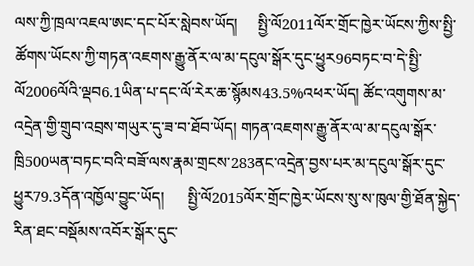ལས་ཀྱི་ཁྲལ་འཇལ་ཨང་དང་པོར་སླེབས་ཡོད།     སྤྱི་ལོ2011ལོར་གྲོང་ཁྱེར་ཡོངས་ཀྱིས་སྤྱི་ཚོགས་ཡོངས་ཀྱི་གཏན་འཇགས་རྒྱུ་ནོར་ལ་མ་དངུལ་སྒོར་དུང་ཕྱུར96བཏང་བ་དེ་སྤྱི་ལོ2006ལོའི་ལྡབ6.1ཡིན་པ་དང་ལོ་རེར་ཆ་སྙོམས43.5%འཕར་ཡོད། ཚོང་འགུགས་མ་འདྲེན་གྱི་གྲུབ་འབྲས་གཡུར་དུ་ཟ་བ་ཐོབ་ཡོད། གཏན་འཇགས་རྒྱུ་ནོར་ལ་མ་དངུལ་སྒོར་ཁྲི500ཡན་བཏང་བའི་བཟོ་ལས་རྣམ་གྲངས་283ནང་འདྲེན་བྱས་པར་མ་དངུལ་སྒོར་དུང་ཕྱུར79.3དོན་འཁྱོལ་བྱུང་ཡོད།      སྤྱི་ལོ2015ལོར་གྲོང་ཁྱེར་ཡོངས་སུ་ས་ཁུལ་གྱི་ཐོན་སྐྱེད་རིན་ཐང་བསྡོམས་འབོར་སྒོར་དུང་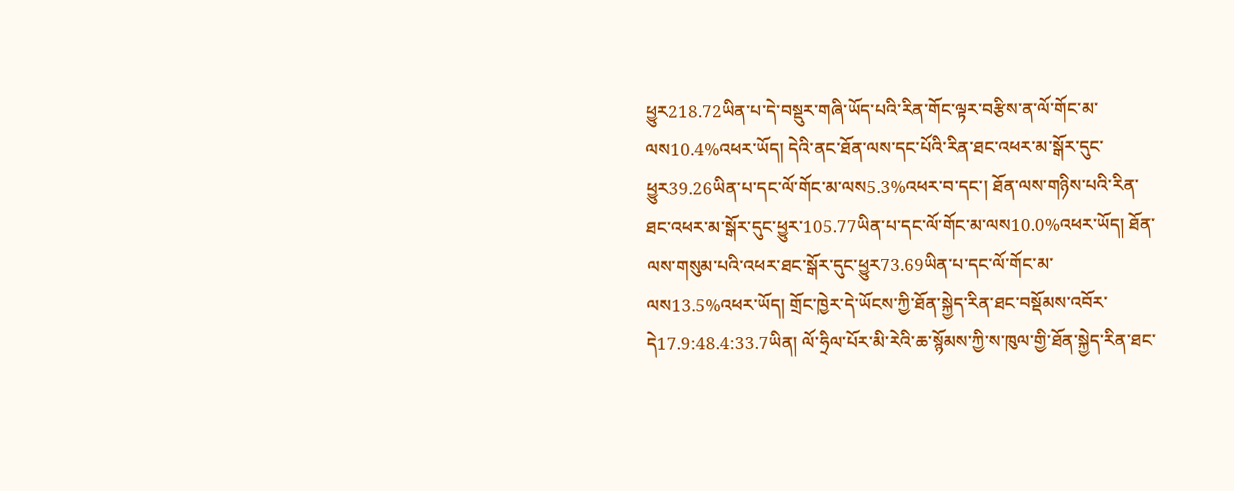ཕྱུར218.72ཡིན་པ་དེ་བསྡུར་གཞི་ཡོད་པའི་རིན་གོང་ལྟར་བརྩིས་ན་ལོ་གོང་མ་ལས10.4%འཕར་ཡོད། དེའི་ནང་ཐོན་ལས་དང་པོའི་རིན་ཐང་འཕར་མ་སྒོར་དུང་ཕྱུར39.26ཡིན་པ་དང་ལོ་གོང་མ་ལས5.3%འཕར་བ་དང་། ཐོན་ལས་གཉིས་པའི་རིན་ཐང་འཕར་མ་སྒོར་དུང་ཕྱུར་105.77ཡིན་པ་དང་ལོ་གོང་མ་ལས10.0%འཕར་ཡོད། ཐོན་ལས་གསུམ་པའི་འཕར་ཐང་སྒོར་དུང་ཕྱུར73.69ཡིན་པ་དང་ལོ་གོང་མ་ལས13.5%འཕར་ཡོད། གྲོང་ཁྱེར་དེ་ཡོངས་ཀྱི་ཐོན་སྐྱེད་རིན་ཐང་བསྡོམས་འབོར་དེ17.9:48.4:33.7ཡིན། ལོ་ཧྲིལ་པོར་མི་རེའི་ཆ་སྙོམས་ཀྱི་ས་ཁུལ་གྱི་ཐོན་སྐྱེད་རིན་ཐང་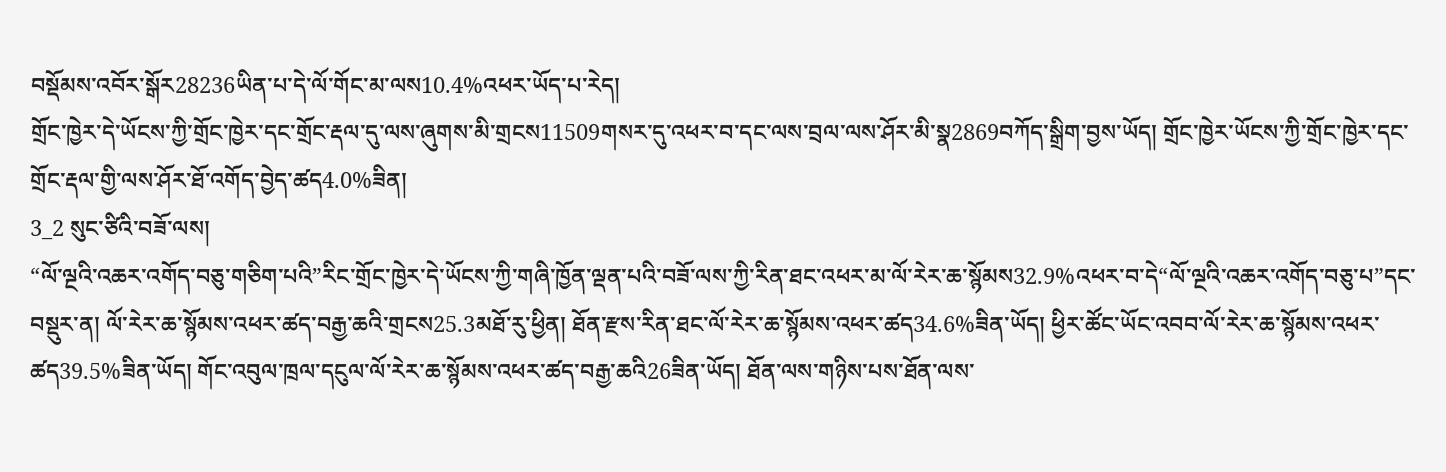བསྡོམས་འབོར་སྒོར28236ཡིན་པ་དེ་ལོ་གོང་མ་ལས10.4%འཕར་ཡོད་པ་རེད།
གྲོང་ཁྱེར་དེ་ཡོངས་ཀྱི་གྲོང་ཁྱེར་དང་གྲོང་རྡལ་དུ་ལས་ཞུགས་མི་གྲངས11509གསར་དུ་འཕར་བ་དང་ལས་བྲལ་ལས་ཤོར་མི་སྣ2869བཀོད་སྒྲིག་བྱས་ཡོད། གྲོང་ཁྱེར་ཡོངས་ཀྱི་གྲོང་ཁྱེར་དང་གྲོང་རྡལ་གྱི་ལས་ཤོར་ཐོ་འགོད་བྱེད་ཚད4.0%ཟིན།
3_2 སུང་ཙིའི་བཟོ་ལས།
“ལོ་ལྔའི་འཆར་འགོད་བཅུ་གཅིག་པའི”རིང་གྲོང་ཁྱེར་དེ་ཡོངས་ཀྱི་གཞི་ཁྱོན་ལྡན་པའི་བཟོ་ལས་ཀྱི་རིན་ཐང་འཕར་མ་ལོ་རེར་ཆ་སྙོམས32.9%འཕར་བ་དེ“ལོ་ལྔའི་འཆར་འགོད་བཅུ་པ”དང་བསྡུར་ན། ལོ་རེར་ཆ་སྙོམས་འཕར་ཚད་བརྒྱ་ཆའི་གྲངས25.3མཐོ་རུ་ཕྱིན། ཐོན་རྫས་རིན་ཐང་ལོ་རེར་ཆ་སྙོམས་འཕར་ཚད34.6%ཟིན་ཡོད། ཕྱིར་ཚོང་ཡོང་འབབ་ལོ་རེར་ཆ་སྙོམས་འཕར་ཚད39.5%ཟིན་ཡོད། གོང་འབུལ་ཁྲལ་དངུལ་ལོ་རེར་ཆ་སྙོམས་འཕར་ཚད་བརྒྱ་ཆའི26ཟིན་ཡོད། ཐོན་ལས་གཉིས་པས་ཐོན་ལས་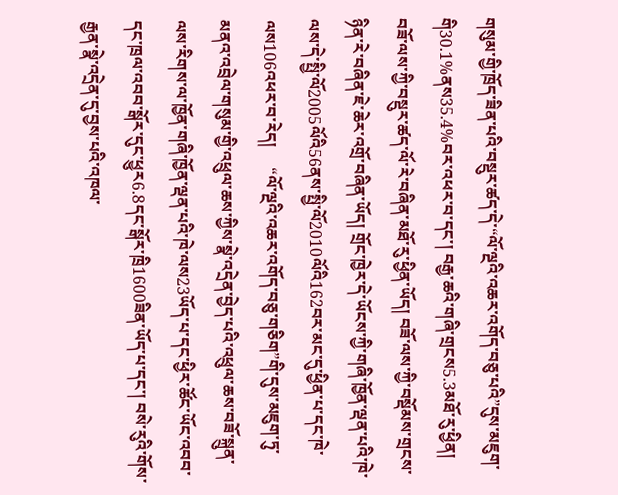གསུམ་གྱི་ཁྲོད་ཟིན་པའི་བསྡུར་ཚད་དེ་“ལོ་ལྔའི་འཆར་འགོད་བཅུ་པའི”དུས་མཇུག་གི30.1%ནས35.4%བར་འཕར་བ་དང་། བརྒྱ་ཆའི་གཞི་གྲངས5.3མཐོ་རུ་ཕྱིན། བཟོ་ལས་ཀྱི་བསྡུར་ཚད་ལོ་རེ་བཞིན་མཐོ་རུ་ཕྱིན་ཡོད། བཟོ་ལས་ཀྱི་བསྡོམས་གྲངས་ཉིན་རེ་བཞིན་ཇེ་ཆེར་འགྲོ་བཞིན་ཡོད། གྲོང་ཁྱེར་དེ་ཡོངས་ཀྱི་གཞི་ཁྱོན་ལྡན་པའི་ཁེ་ལས་དེ་སྤྱི་ལོ2005ལོའི56ནས་སྤྱི་ལོ2010ལོའི162བར་མང་དུ་ཕྱིན་པ་དང་ཁེ་ལས106འཕར་བ་རེད།     “ལོ་ལྔའི་འཆར་འགོད་བཅུ་གཅིག”གི་དུས་མཇུག་ཏུ་མནའ་འབྲེལ་གསུམ་གྱི་འཕྲུལ་ཆས་ཀྱིས་སྣེ་འདྲེན་བྱེད་པའི་འཕྲུལ་ཆས་བཟོ་སྐྲུན་ལས་རིགས་ལ་ཁྱོན་གཞི་ཁྱོན་ལྡན་པའི་ཁེ་ལས23ཡོད་པ་དང་ཕྱིར་ཚོང་ཡོང་འབབ་དང་ཁྲལ་འབབ་སྒོར་དུང་ཕྱུར6.8དང་སྒོར་ཁྲི1600ཟིན་ཡོད་པ་དང་། བསེ་རུའི་གོས་རྒྱན་སྣེ་འདྲེན་དུ་བྱས་པའི་འཁལ་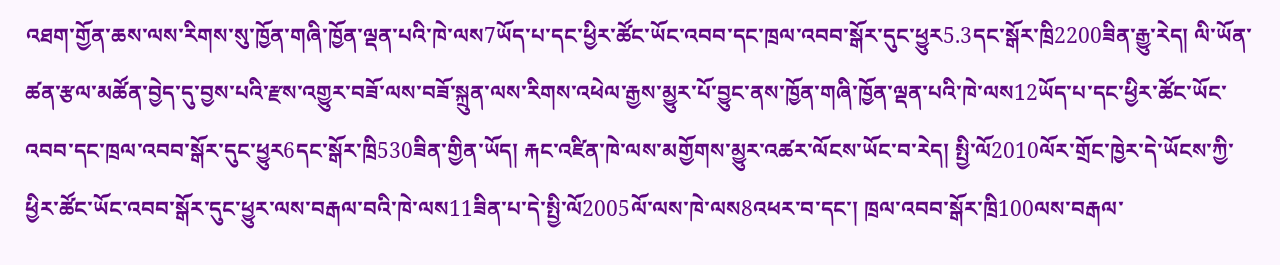འཐག་གྱོན་ཆས་ལས་རིགས་སུ་ཁྱོན་གཞི་ཁྱོན་ལྡན་པའི་ཁེ་ལས7ཡོད་པ་དང་ཕྱིར་ཚོང་ཡོང་འབབ་དང་ཁྲལ་འབབ་སྒོར་དུང་ཕྱུར5.3དང་སྒོར་ཁྲི2200ཟིན་རྒྱུ་རེད། ལི་ཡོན་ཚན་རྩལ་མཚོན་བྱེད་དུ་བྱས་པའི་རྫས་འགྱུར་བཟོ་ལས་བཟོ་སྐྲུན་ལས་རིགས་འཕེལ་རྒྱས་མྱུར་པོ་བྱུང་ནས་ཁྱོན་གཞི་ཁྱོན་ལྡན་པའི་ཁེ་ལས12ཡོད་པ་དང་ཕྱིར་ཚོང་ཡོང་འབབ་དང་ཁྲལ་འབབ་སྒོར་དུང་ཕྱུར6དང་སྒོར་ཁྲི530ཟིན་གྱིན་ཡོད། རྐང་འཛིན་ཁེ་ལས་མགྱོགས་མྱུར་འཚར་ལོངས་ཡོང་བ་རེད། སྤྱི་ལོ2010ལོར་གྲོང་ཁྱེར་དེ་ཡོངས་ཀྱི་ཕྱིར་ཚོང་ཡོང་འབབ་སྒོར་དུང་ཕྱུར་ལས་བརྒལ་བའི་ཁེ་ལས11ཟིན་པ་དེ་སྤྱི་ལོ2005ལོ་ལས་ཁེ་ལས8འཕར་བ་དང་། ཁྲལ་འབབ་སྒོར་ཁྲི100ལས་བརྒལ་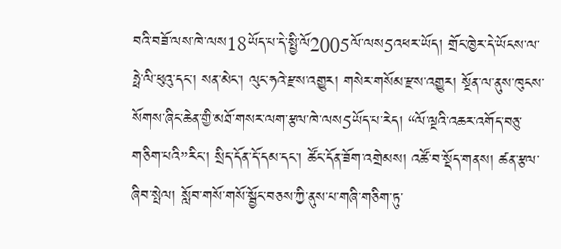བའི་བཟོ་ལས་ཁེ་ལས18ཡོད་པ་དེ་སྤྱི་ལོ2005ལོ་ལས5འཕར་ཡོད། གྲོང་ཁྱེར་དེ་ཡོངས་ལ་ཧྥེ་ལི་ཕུའུ་དང་། སན་མེང་། ལུང་ཧའེ་རྫས་འགྱུར། གསེར་གསོམ་རྫས་འགྱུར། སྔོན་ལ་ནུས་ཁུངས་སོགས་ཞིང་ཆེན་གྱི་མཐོ་གསར་ལག་རྩལ་ཁེ་ལས5ཡོད་པ་རེད། “ལོ་ལྔའི་འཆར་འགོད་བཅུ་གཅིག་པའི”རིང་། སྲིད་དོན་དོ་དམ་དང་། ཚོང་དོན་ཟོག་འགྲེམས། འཚོ་བ་སྡོད་གནས། ཚན་རྩལ་ཞིབ་སྤེལ། སློབ་གསོ་གསོ་སྦྱོང་བཅས་ཀྱི་ནུས་པ་གཞི་གཅིག་ཏུ་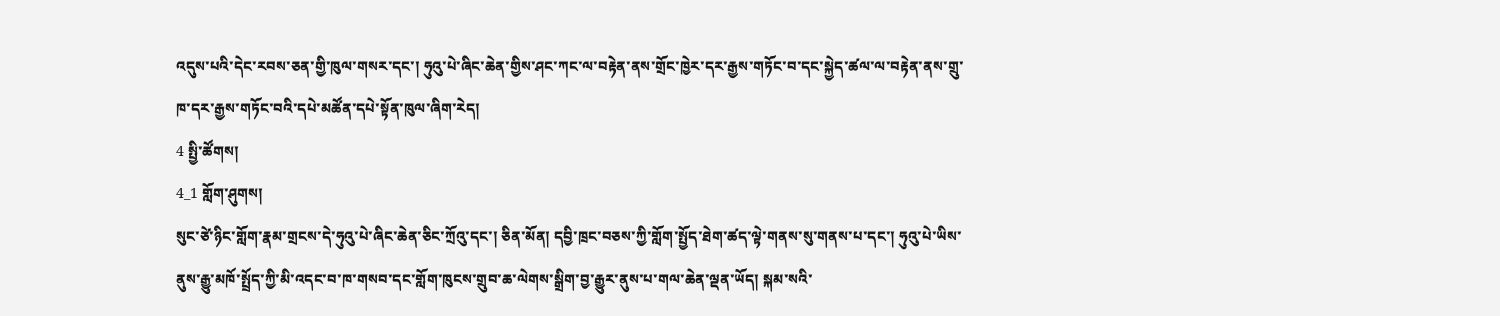འདུས་པའི་དེང་རབས་ཅན་གྱི་ཁུལ་གསར་དང་། ཧུའུ་པེ་ཞིང་ཆེན་གྱིས་ཤང་ཀང་ལ་བརྟེན་ནས་གྲོང་ཁྱེར་དར་རྒྱས་གཏོང་བ་དང་སྐྱེད་ཚལ་ལ་བརྟེན་ནས་གྲུ་ཁ་དར་རྒྱས་གཏོང་བའི་དཔེ་མཚོན་དཔེ་སྟོན་ཁུལ་ཞིག་རེད།
4 སྤྱི་ཚོགས།
4_1 གློག་ཤུགས།
སུང་ཙེ་ཉིང་གློག་རྣམ་གྲངས་དེ་ཧུའུ་པེ་ཞིང་ཆེན་ཅིང་ཀྲོའུ་དང་། ཅིན་མོན། དབྱི་ཁྲང་བཅས་ཀྱི་གློག་སྤྱོད་ཐེག་ཚད་ལྟེ་གནས་སུ་གནས་པ་དང་། ཧུའུ་པེ་ཡིས་ནུས་རྒྱུ་མཁོ་སྤྲོད་ཀྱི་མི་འདང་བ་ཁ་གསབ་དང་གློག་ཁུངས་གྲུབ་ཆ་ལེགས་སྒྲིག་བྱ་རྒྱུར་ནུས་པ་གལ་ཆེན་ལྡན་ཡོད། སྐམ་སའི་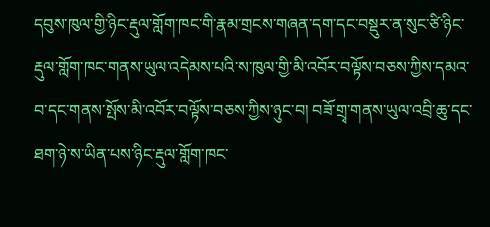དབུས་ཁུལ་གྱི་ཉིང་རྡུལ་གློག་ཁང་གི་རྣམ་གྲངས་གཞན་དག་དང་བསྡུར་ན་སུང་ཙི་ཉིང་རྡུལ་གློག་ཁང་གནས་ཡུལ་འདེམས་པའི་ས་ཁུལ་གྱི་མི་འབོར་བལྟོས་བཅས་ཀྱིས་དམའ་བ་དང་གནས་སྤོས་མི་འབོར་བལྟོས་བཅས་ཀྱིས་ཉུང་བ། བཟོ་གྲྭ་གནས་ཡུལ་འབྲི་ཆུ་དང་ཐག་ཉེ་ས་ཡིན་པས་ཉིང་རྡུལ་གློག་ཁང་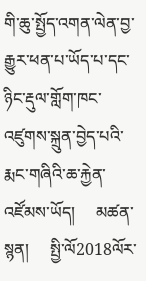གི་ཆུ་སྤྱོད་འགན་ལེན་བྱ་རྒྱུར་ཕན་པ་ཡོད་པ་དང་ཉིང་རྡུལ་གློག་ཁང་འཛུགས་སྐྲུན་བྱེད་པའི་རྨང་གཞིའི་ཆ་རྐྱེན་འཛོམས་ཡོད།     མཚན་སྙན།     སྤྱི་ལོ2018ལོར་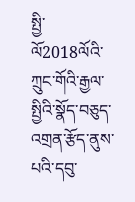སྤྱི་ལོ2018ལོའི་ཀྲུང་གོའི་རྒྱལ་སྤྱིའི་སྣོད་བཅུད་འགྲན་རྩོད་ནུས་པའི་དབུ་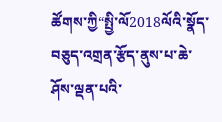ཚོགས་ཀྱི“སྤྱི་ལོ2018ལོའི་སྣོད་བཅུད་འགྲན་རྩོད་ནུས་པ་ཆེ་ཤོས་ལྡན་པའི་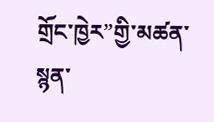གྲོང་ཁྱེར”གྱི་མཚན་སྙན་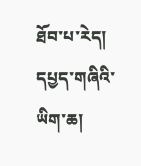ཐོབ་པ་རེད།
དཔྱད་གཞིའི་ཡིག་ཆ།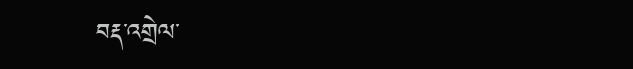བརྡ་འགྲེལ་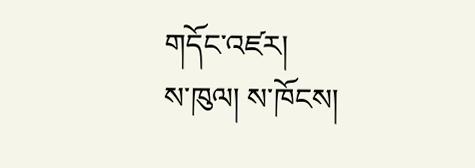གདོང་འཛར།
ས་ཁུལ། ས་ཁོངས།